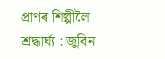প্ৰাণৰ শিল্পীলৈ শ্রদ্ধার্ঘ্য : জুবিন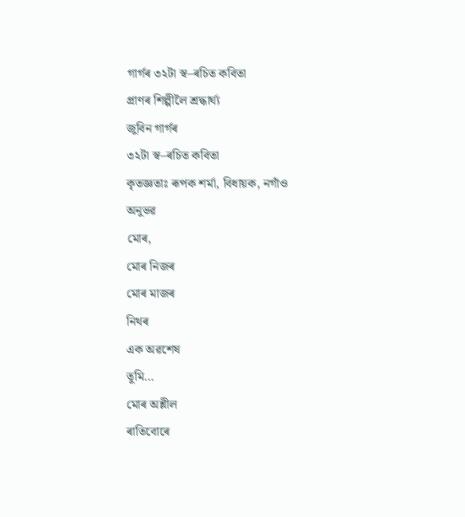গার্গৰ ৩২টা স্ব–ৰচিত কবিতা
প্ৰাণৰ শিল্পীলৈ শ্রদ্ধার্ঘ্য
জুবিন গার্গৰ
৩২টা স্ব–ৰচিত কবিতা
কৃতজ্ঞতাঃ ৰূপক শর্মা, বিধায়ক, নগাঁও
অনুভৱ
মোৰ,
মোৰ নিজৰ
মোৰ মাজৰ
নিথৰ
এক অৱশেষ
তুমি…
মোৰ অশ্লীল
ৰাতিবোৰে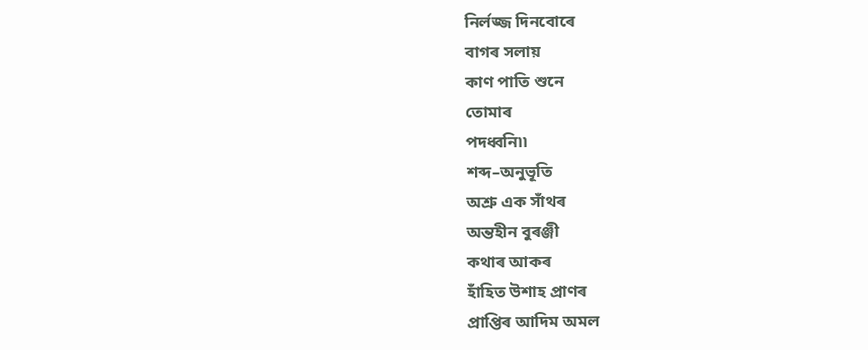নির্লজ্জ দিনবোৰে
বাগৰ সলায়
কাণ পাতি শুনে
তোমাৰ
পদধ্বনি৷৷
শব্দ–অনুভূতি
অশ্রু এক সাঁথৰ
অন্তহীন বুৰঞ্জী
কথাৰ আকৰ
হাঁহিত উশাহ প্রাণৰ
প্রাপ্তিৰ আদিম অমল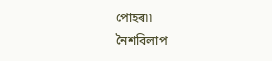পোহৰ৷৷
নৈশবিলাপ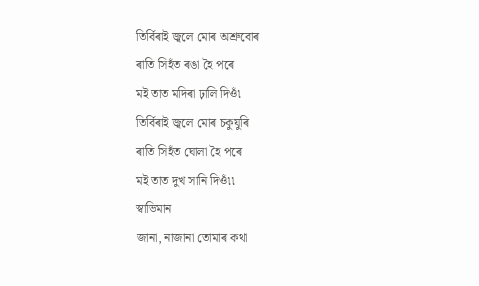তিৰ্বিৰাই জ্বলে মোৰ অশ্রুবোৰ
ৰাতি সিহঁত ৰঙা হৈ পৰে
মই তাত মদিৰা ঢ়ালি দিওঁ৷
তিৰ্বিৰাই জ্বলে মোৰ চকুযুৰি
ৰাতি সিহঁত ঘোলা হৈ পৰে
মই তাত দুখ সানি দিওঁ৷৷
স্বাভিমান
জানা, নাজানা তোমাৰ কথা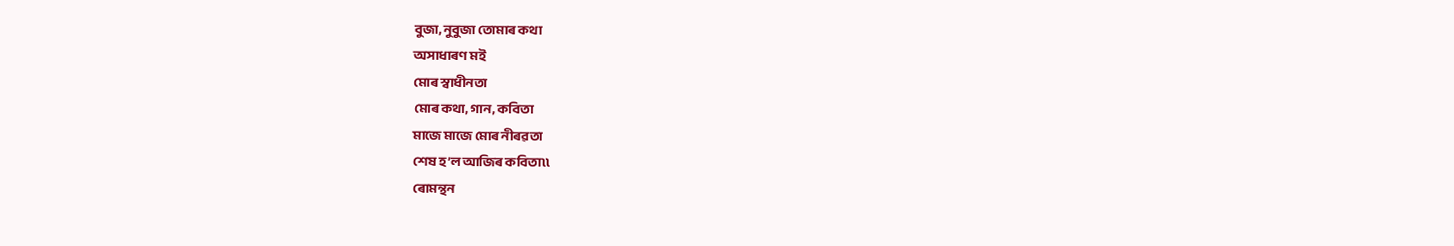বুজা, নুবুজা তোমাৰ কথা
অসাধাৰণ মই
মোৰ স্বাধীনতা
মোৰ কথা, গান, কবিতা
মাজে মাজে মোৰ নীৰৱতা
শেষ হ’ল আজিৰ কবিতা৷৷
ৰোমন্থন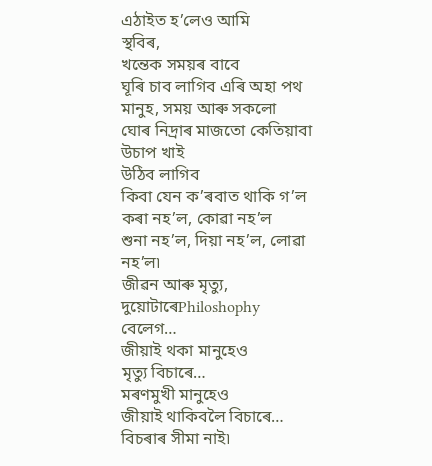এঠাইত হ’লেও আমি
স্থবিৰ,
খন্তেক সময়ৰ বাবে
ঘূৰি চাব লাগিব এৰি অহা পথ
মানুহ, সময় আৰু সকলো
ঘোৰ নিদ্রাৰ মাজতো কেতিয়াবা উচাপ খাই
উঠিব লাগিব
কিবা যেন ক’ৰবাত থাকি গ’ল
কৰা নহ’ল, কোৱা নহ’ল
শুনা নহ’ল, দিয়া নহ’ল, লোৱা নহ’ল৷
জীৱন আৰু মৃত্যু, দুয়োটাৰেPhiloshophy
বেলেগ…
জীয়াই থকা মানুহেও
মৃত্যু বিচাৰে…
মৰণমুখী মানুহেও
জীয়াই থাকিবলৈ বিচাৰে…
বিচৰাৰ সীমা নাই৷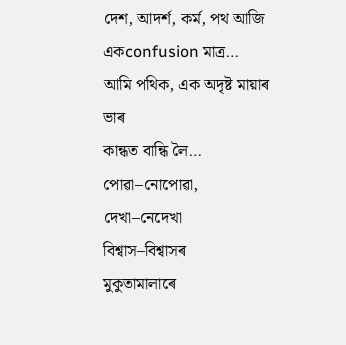দেশ, আদর্শ, কর্ম, পথ আজি
একconfusion মাত্র…
আমি পথিক, এক অদৃষ্ট মায়াৰ ভাৰ
কান্ধত বান্ধি লৈ…
পোৱা–নোপোৱা, দেখা–নেদেখা
বিশ্বাস–বিশ্বাসৰ
মুকুতামালাৰে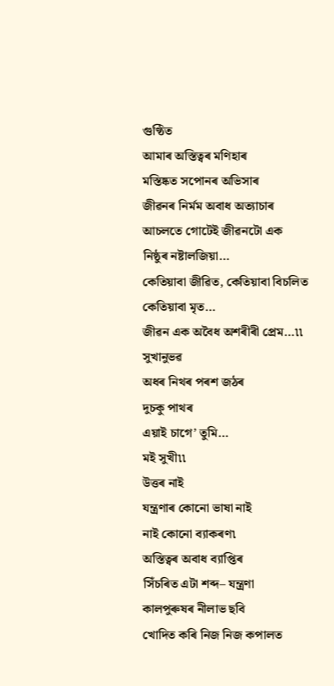গুণ্ঠিত
আমাৰ অস্তিত্বৰ মণিহাৰ
মস্তিষ্কত সপোনৰ অভিসাৰ
জীৱনৰ নির্মম অবাধ অত্যাচাৰ
আচলতে গোটেই জীৱনটো এক
নিষ্ঠুৰ নষ্টালজিয়া…
কেতিয়াবা জীৱিত, কেতিয়াবা বিচলিত
কেতিয়াবা মৃত…
জীৱন এক অবৈধ অশৰীৰী প্রেম…৷৷
সুখানুভৱ
অধৰ নিথৰ পৰশ জঠৰ
দুচকু পাথৰ
এয়াই চাগে’ তুমি…
মই সুখী৷৷
উত্তৰ নাই
যন্ত্রণাৰ কোনো ভাষা নাই
নাই কোনো ব্যাকৰণ৷
অস্তিত্বৰ অবাধ ব্যাপ্তিৰ
সিঁচৰিত এটা শব্দ– যন্ত্রণা
কালপুৰুষৰ নীলাভ ছবি
খোদিত কৰি নিজ নিজ কপালত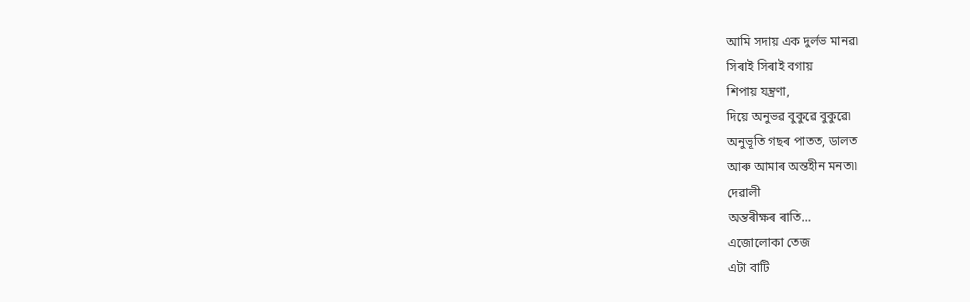আমি সদায় এক দুর্লভ মানৱ৷
সিৰাই সিৰাই বগায়
শিপায় যন্ত্রণা,
দিয়ে অনুভৱ বুকুৱে বুকুৱে৷
অনুভূতি গছৰ পাতত, ডালত
আৰু আমাৰ অন্তহীন মনত৷৷
দেৱালী
অন্তৰীক্ষৰ ৰাতি…
এজোলোকা তেজ
এটা বাটি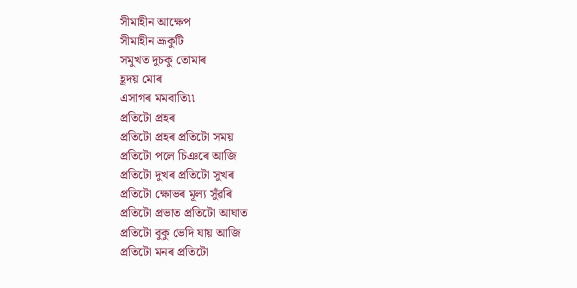সীমাহীন আক্ষেপ
সীমাহীন ভ্রূকুটি
সমুখত দুচকু তোমাৰ
হূদয় মোৰ
এসাগৰ মমবাতি৷৷
প্রতিটো প্রহৰ
প্রতিটো প্রহৰ প্রতিটো সময়
প্রতিটো পলে চিঞৰে আজি
প্রতিটো দুখৰ প্রতিটো সুখৰ
প্রতিটো ক্ষোভৰ মূল্য সুঁৱৰি
প্রতিটো প্রভাত প্রতিটো আঘাত
প্রতিটো বুকু ভেদি যায় আজি
প্রতিটো মনৰ প্রতিটো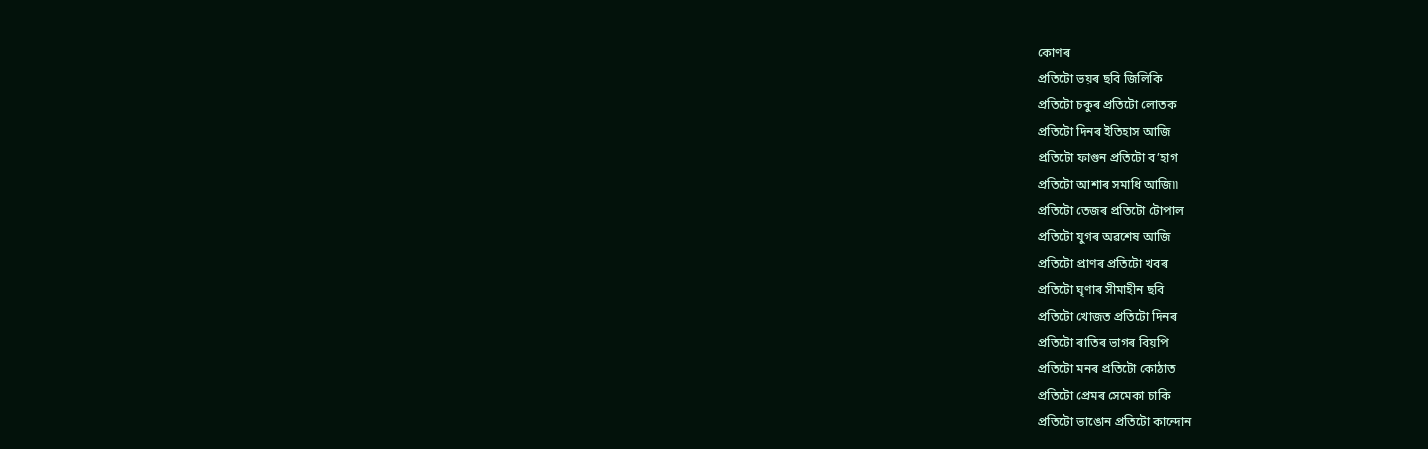কোণৰ
প্রতিটো ভয়ৰ ছবি জিলিকি
প্রতিটো চকুৰ প্রতিটো লোতক
প্রতিটো দিনৰ ইতিহাস আজি
প্রতিটো ফাগুন প্রতিটো ব’হাগ
প্রতিটো আশাৰ সমাধি আজি৷৷
প্রতিটো তেজৰ প্রতিটো টোপাল
প্রতিটো যুগৰ অৱশেষ আজি
প্রতিটো প্রাণৰ প্রতিটো খবৰ
প্রতিটো ঘৃণাৰ সীমাহীন ছবি
প্রতিটো খোজত প্রতিটো দিনৰ
প্রতিটো ৰাতিৰ ভাগৰ বিয়পি
প্রতিটো মনৰ প্রতিটো কোঠাত
প্রতিটো প্রেমৰ সেমেকা চাকি
প্রতিটো ভাঙোন প্রতিটো কান্দোন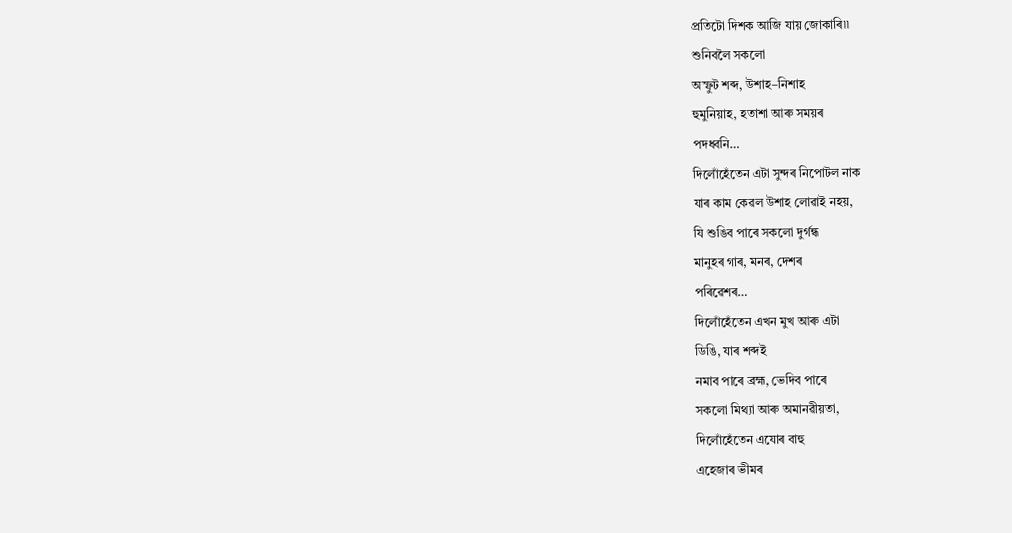প্রতিটো দিশক আজি যায় জোকাৰি৷৷
শুনিবলৈ সকলো
অস্ফুট শব্দ, উশাহ–নিশাহ
হুমুনিয়াহ, হতাশা আৰু সময়ৰ
পদধ্বনি…
দিলোঁহেঁতেন এটা সুন্দৰ নিপোটল নাক
যাৰ কাম কেৱল উশাহ লোৱাই নহয়,
যি শুঙিব পাৰে সকলো দুর্গন্ধ
মানুহৰ গাৰ, মনৰ, দেশৰ
পৰিৱেশৰ…
দিলোঁহেঁতেন এখন মুখ আৰু এটা
ডিঙি, যাৰ শব্দই
নমাব পাৰে ব্রহ্ম, ভেদিব পাৰে
সকলো মিথ্যা আৰু অমানৱীয়তা,
দিলোঁহেঁতেন এযোৰ বাহু
এহেজাৰ ভীমৰ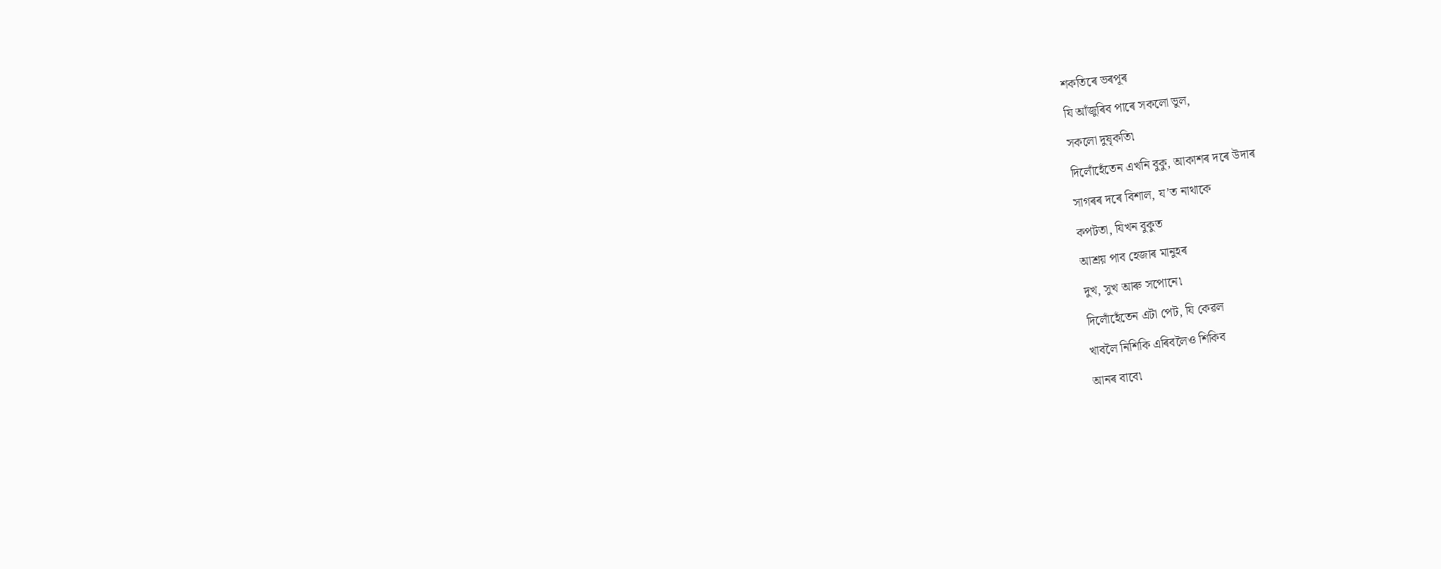শকতিৰে ভৰপূৰ
যি আঁজুৰিব পাৰে সকলো ভুল,
সকলো দুষৃকতি৷
দিলোঁহেঁতেন এখনি বুকু, আকাশৰ দৰে উদাৰ
সাগৰৰ দৰে বিশাল, য’ত নাথাকে
কপটতা, যিখন বুকুত
আশ্রয় পাব হেজাৰ মানুহৰ
দুখ, সুখ আৰু সপোনে৷
দিলোঁহেঁতেন এটা পেট, যি কেৱল
খাবলৈ নিশিকি এৰিবলৈও শিকিব
আনৰ বাবে৷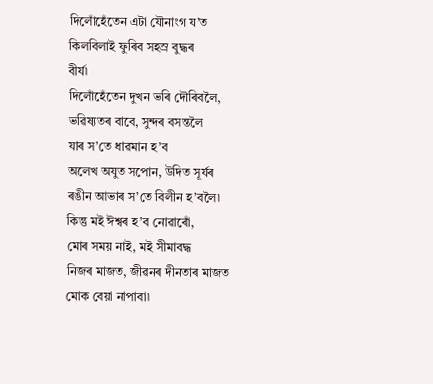দিলোঁহেঁতেন এটা যৌনাংগ য’ত
কিলবিলাই ফুৰিব সহস্র বুদ্ধৰ
বীর্য৷
দিলোঁহেঁতেন দুখন ভৰি দৌৰিবলৈ,
ভৱিষ্যতৰ বাবে, সুন্দৰ বসন্তলৈ
যাৰ স’তে ধাৱমান হ’ব
অলেখ অযুত সপোন, উদিত সূর্যৰ
ৰঙীন আভাৰ স’তে বিলীন হ’বলৈ৷
কিন্তু মই ঈশ্বৰ হ’ব নোৱাৰোঁ,
মোৰ সময় নাই, মই সীমাবদ্ধ
নিজৰ মাজত, জীৱনৰ দীনতাৰ মাজত
মোক বেয়া নাপাবা৷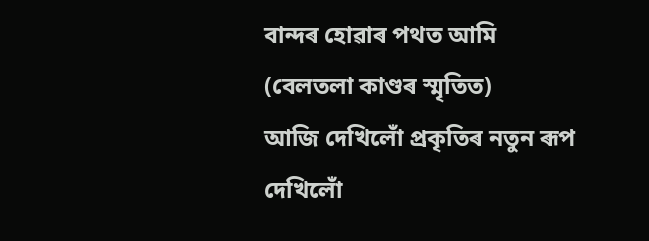বান্দৰ হোৱাৰ পথত আমি
(বেলতলা কাণ্ডৰ স্মৃতিত)
আজি দেখিলোঁ প্রকৃতিৰ নতুন ৰূপ
দেখিলোঁ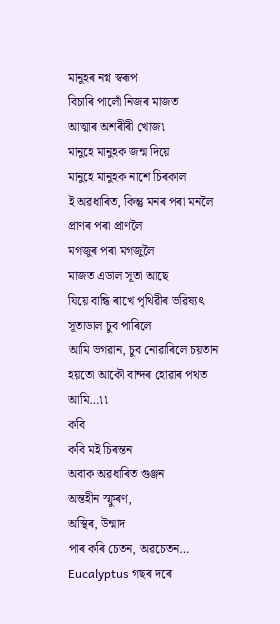মানুহৰ নগ্ন স্বৰূপ
বিচাৰি পালোঁ নিজৰ মাজত
আত্মাৰ অশৰীৰী খোজ৷
মানুহে মানুহক জন্ম দিয়ে
মানুহে মানুহক নাশে চিৰকাল
ই অৱধাৰিত, কিন্তু মনৰ পৰা মনলৈ
প্রাণৰ পৰা প্রাণলৈ
মগজুৰ পৰা মগজুলৈ
মাজত এডাল সূতা আছে
যিয়ে বান্ধি ৰাখে পৃথিৱীৰ ভৱিষ্যৎ
সূতাডাল চুব পাৰিলে
আমি ভগৱান, চুব নোৱাৰিলে চয়তান
হয়তো আকৌ বান্দৰ হোৱাৰ পথত আমি…৷৷
কবি
কবি মই চিৰন্তন
অবাক অৱধাৰিত গুঞ্জন
অন্তহীন স্ফুৰণ,
অস্থিৰ, উন্মাদ
পাৰ কৰি চেতন, অৱচেতন…
Eucalyptus গছৰ দৰে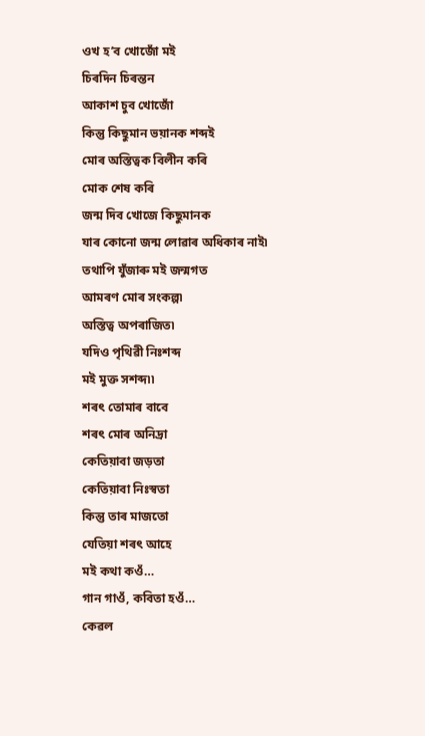ওখ হ’ব খোজোঁ মই
চিৰদিন চিৰন্তন
আকাশ চুব খোজোঁ
কিন্তু কিছুমান ভয়ানক শব্দই
মোৰ অস্তিত্বক বিলীন কৰি
মোক শেষ কৰি
জন্ম দিব খোজে কিছুমানক
যাৰ কোনো জন্ম লোৱাৰ অধিকাৰ নাই৷
তথাপি যুঁজাৰু মই জন্মগত
আমৰণ মোৰ সংকল্প৷
অস্তিত্ব অপৰাজিত৷
যদিও পৃথিৱী নিঃশব্দ
মই মুক্ত সশব্দ৷৷
শৰৎ তোমাৰ বাবে
শৰৎ মোৰ অনিদ্রা
কেতিয়াবা জড়তা
কেতিয়াবা নিঃস্বতা
কিন্তু তাৰ মাজতো
যেতিয়া শৰৎ আহে
মই কথা কওঁ…
গান গাওঁ, কবিতা হওঁ…
কেৱল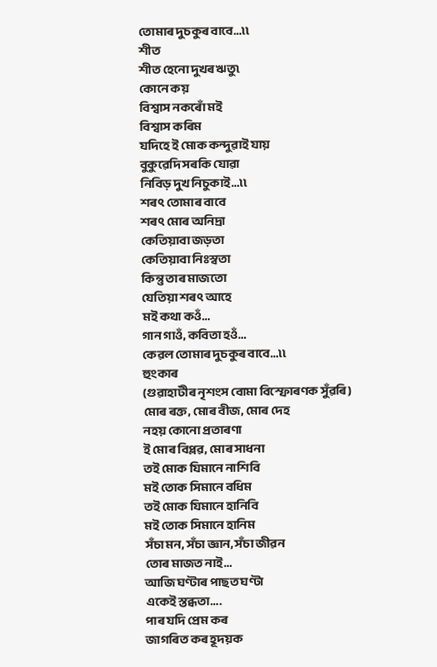তোমাৰ দুচকুৰ বাবে…৷৷
শীত
শীত হেনো দুখৰ ঋতু৷
কোনে কয়
বিশ্বাস নকৰোঁ মই
বিশ্বাস কৰিম
যদিহে ই মোক কন্দুৱাই যায়
বুকুৱেদি সৰকি যোৱা
নিবিড় দুখ নিচুকাই…৷৷
শৰৎ তোমাৰ বাবে
শৰৎ মোৰ অনিদ্রা
কেতিয়াবা জড়তা
কেতিয়াবা নিঃস্বতা
কিন্তু তাৰ মাজতো
যেতিয়া শৰৎ আহে
মই কথা কওঁ…
গান গাওঁ, কবিতা হওঁ…
কেৱল তোমাৰ দুচকুৰ বাবে…৷৷
হুংকাৰ
(গুৱাহাটীৰ নৃশংস বোমা বিস্ফোৰণক সুঁৱৰি)
মোৰ ৰক্ত, মোৰ বীজ, মোৰ দেহ
নহয় কোনো প্রতাৰণা
ই মোৰ বিপ্লৱ, মোৰ সাধনা
তই মোক যিমানে নাশিবি
মই তোক সিমানে বধিম
তই মোক যিমানে হানিবি
মই তোক সিমানে হানিম
সঁচা মন, সঁচা জ্ঞান, সঁচা জীৱন
তোৰ মাজত নাই…
আজি ঘণ্টাৰ পাছত ঘণ্টা
একেই স্তব্ধতা….
পাৰ যদি প্রেম কৰ
জাগৰিত কৰ হূদয়ক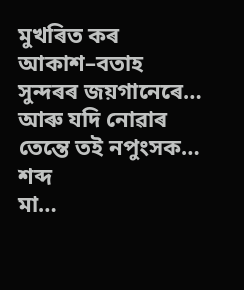মুখৰিত কৰ আকাশ–বতাহ
সুন্দৰৰ জয়গানেৰে…
আৰু যদি নোৱাৰ
তেন্তে তই নপুংসক…
শব্দ
মা…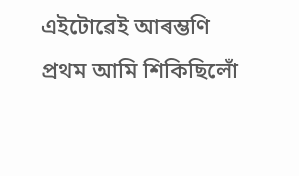এইটোৱেই আৰম্ভণি
প্রথম আমি শিকিছিলোঁ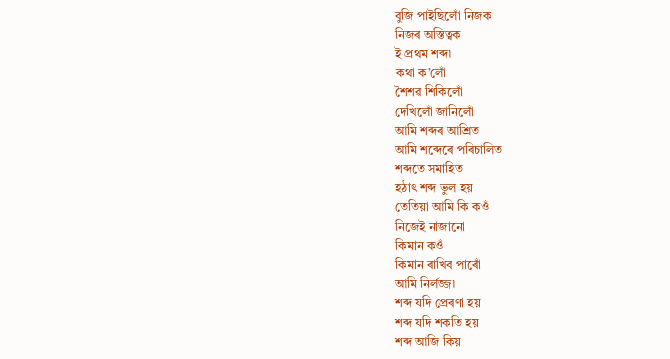বুজি পাইছিলোঁ নিজক
নিজৰ অস্তিত্বক
ই প্রথম শব্দ৷
কথা ক’লোঁ
শৈশৱ শিকিলোঁ
দেখিলোঁ জানিলোঁ
আমি শব্দৰ আশ্রিত
আমি শব্দেৰে পৰিচালিত
শব্দতে সমাহিত
হঠাৎ শব্দ ভুল হয়
তেতিয়া আমি কি কওঁ
নিজেই নাজানো
কিমান কওঁ
কিমান ৰাখিব পাৰোঁ
আমি নির্লজ্জ৷
শব্দ যদি প্রেৰণা হয়
শব্দ যদি শকতি হয়
শব্দ আজি কিয়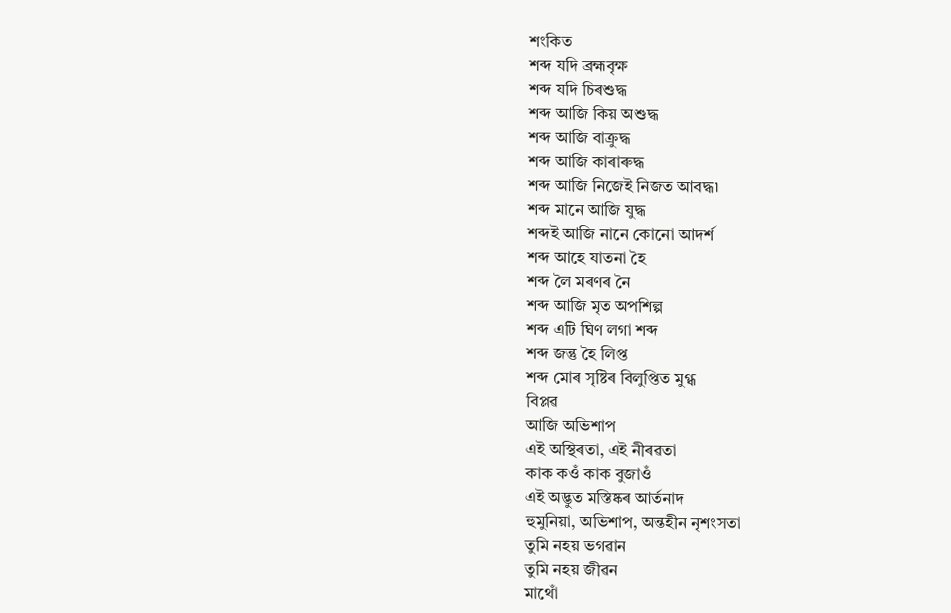শংকিত
শব্দ যদি ব্রহ্মবৃক্ষ
শব্দ যদি চিৰশুদ্ধ
শব্দ আজি কিয় অশুদ্ধ
শব্দ আজি বাক্ৰুদ্ধ
শব্দ আজি কাৰাৰুদ্ধ
শব্দ আজি নিজেই নিজত আবদ্ধ৷
শব্দ মানে আজি যুদ্ধ
শব্দই আজি নানে কোনো আদর্শ
শব্দ আহে যাতনা হৈ
শব্দ লৈ মৰণৰ নৈ
শব্দ আজি মৃত অপশিল্প
শব্দ এটি ঘিণ লগা শব্দ
শব্দ জন্তু হৈ লিপ্ত
শব্দ মোৰ সৃষ্টিৰ বিলুপ্তিত মুগ্ধ
বিপ্লৱ
আজি অভিশাপ
এই অস্থিৰতা, এই নীৰৱতা
কাক কওঁ কাক বুজাওঁ
এই অদ্ভুত মস্তিষ্কৰ আর্তনাদ
হুমুনিয়া, অভিশাপ, অন্তহীন নৃশংসতা
তুমি নহয় ভগৱান
তুমি নহয় জীৱন
মাথোঁ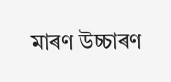মাৰণ উচ্চাৰণ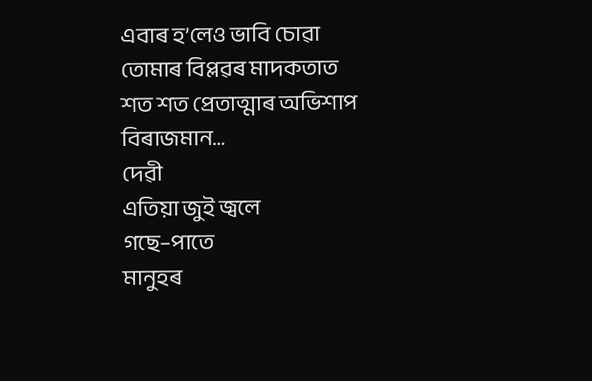এবাৰ হ’লেও ভাবি চোৱা
তোমাৰ বিপ্লৱৰ মাদকতাত
শত শত প্রেতাত্মাৰ অভিশাপ বিৰাজমান…
দেৱী
এতিয়া জুই জ্বলে
গছে–পাতে
মানুহৰ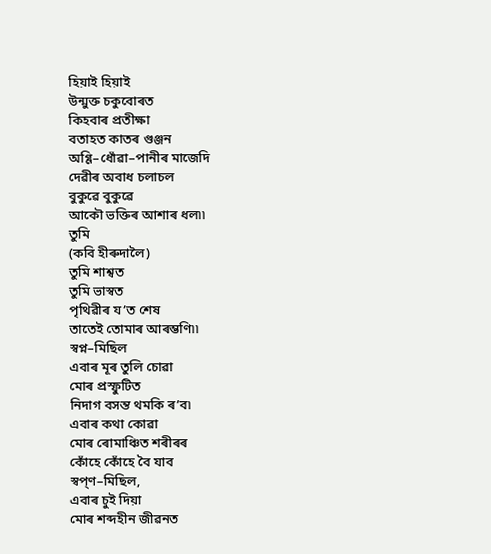হিয়াই হিয়াই
উন্মুক্ত চকুবোৰত
কিহবাৰ প্রতীক্ষা
বতাহত কাতৰ গুঞ্জন
অগ্ণি–ধোঁৱা–পানীৰ মাজেদি
দেৱীৰ অবাধ চলাচল
বুকুৱে বুকুৱে
আকৌ ভক্তিৰ আশাৰ ধল৷৷
তুমি
(কবি হীৰুদালৈ)
তুমি শাশ্বত
তুমি ভাস্বত
পৃথিৱীৰ য’ত শেষ
তাতেই তোমাৰ আৰম্ভণি৷৷
স্বপ্ন–মিছিল
এবাৰ মূৰ তুলি চোৱা
মোৰ প্রস্ফুটিত
নিদাগ বসন্ত থমকি ৰ’ব৷
এবাৰ কথা কোৱা
মোৰ ৰোমাঞ্চিত শৰীৰৰ
কোঁহে কোঁহে বৈ যাব
স্বপ্ণ–মিছিল,
এবাৰ চুই দিয়া
মোৰ শব্দহীন জীৱনত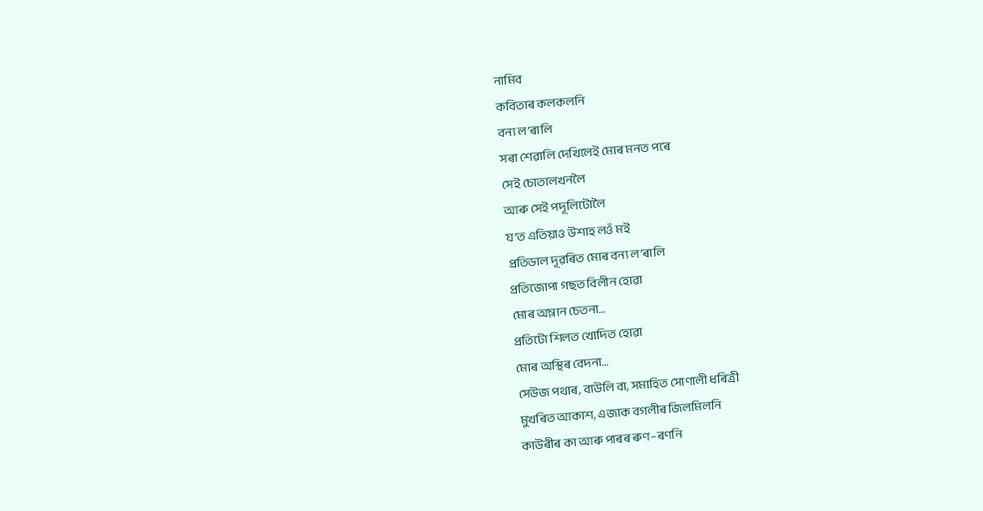নামিব
কবিতাৰ কলকলনি
বন্য ল’ৰালি
সৰা শেৱালি দেখিলেই মোৰ মনত পৰে
সেই চোতালখনলৈ
আৰু সেই পদূলিটোলৈ
য’ত এতিয়াও উশাহ লওঁ মই
প্রতিডাল দূৱৰিত মোৰ বন্য ল’ৰালি
প্রতিজোপা গছত বিলীন হোৱা
মোৰ অম্লান চেতনা…
প্রতিটো শিলত খোদিত হোৱা
মোৰ অস্থিৰ বেদনা…
সেউজ পথাৰ, বাউলি বা, সমাহিত সোণালী ধৰিত্রী
মুখৰিত আকাশ, এজাক বগলীৰ জিলমিলনি
কাউৰীৰ কা আৰু পাৰৰ ৰুণ–ৰণনি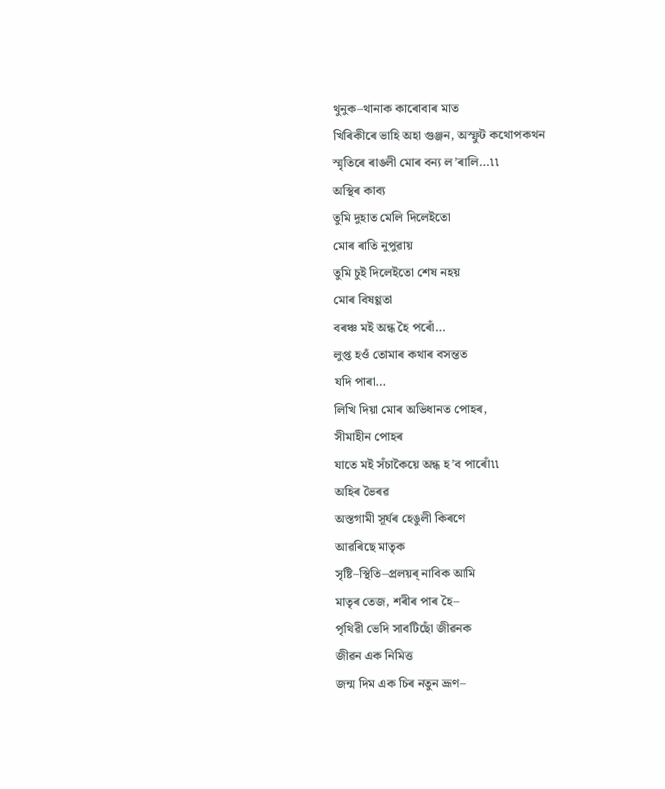থুনুক–থানাক কাৰোবাৰ মাত
খিৰিকীৰে ভাহি অহা গুঞ্জন, অস্ফুট কথোপকথন
স্মৃতিৰে ৰাঙলী মোৰ বন্য ল’ৰালি…৷৷
অস্থিৰ কাব্য
তুমি দুহাত মেলি দিলেইতো
মোৰ ৰাতি নুপুৱায়
তুমি চুই দিলেইতো শেষ নহয়
মোৰ বিষণ্ণতা
বৰঞ্চ মই অন্ধ হৈ পৰোঁ…
লুপ্ত হওঁ তোমাৰ কথাৰ বসন্তত
যদি পাৰা…
লিখি দিয়া মোৰ অভিধানত পোহৰ,
সীমাহীন পোহৰ
যাতে মই সঁচাকৈয়ে অন্ধ হ’ব পাৰোঁ৷৷
অহিৰ ভৈৰৱ
অস্তগামী সূর্যৰ হেঙুলী কিৰণে
আৱৰিছে মাতৃক
সৃষ্টি–স্থিতি–প্রলয়ৰ্ নাবিক আমি
মাতৃৰ তেজ, শৰীৰ পাৰ হৈ–
পৃথিৱী ভেদি সাবটিছোঁ জীৱনক
জীৱন এক নিমিত্ত
জন্ম দিম এক চিৰ নতুন ভ্রূণ–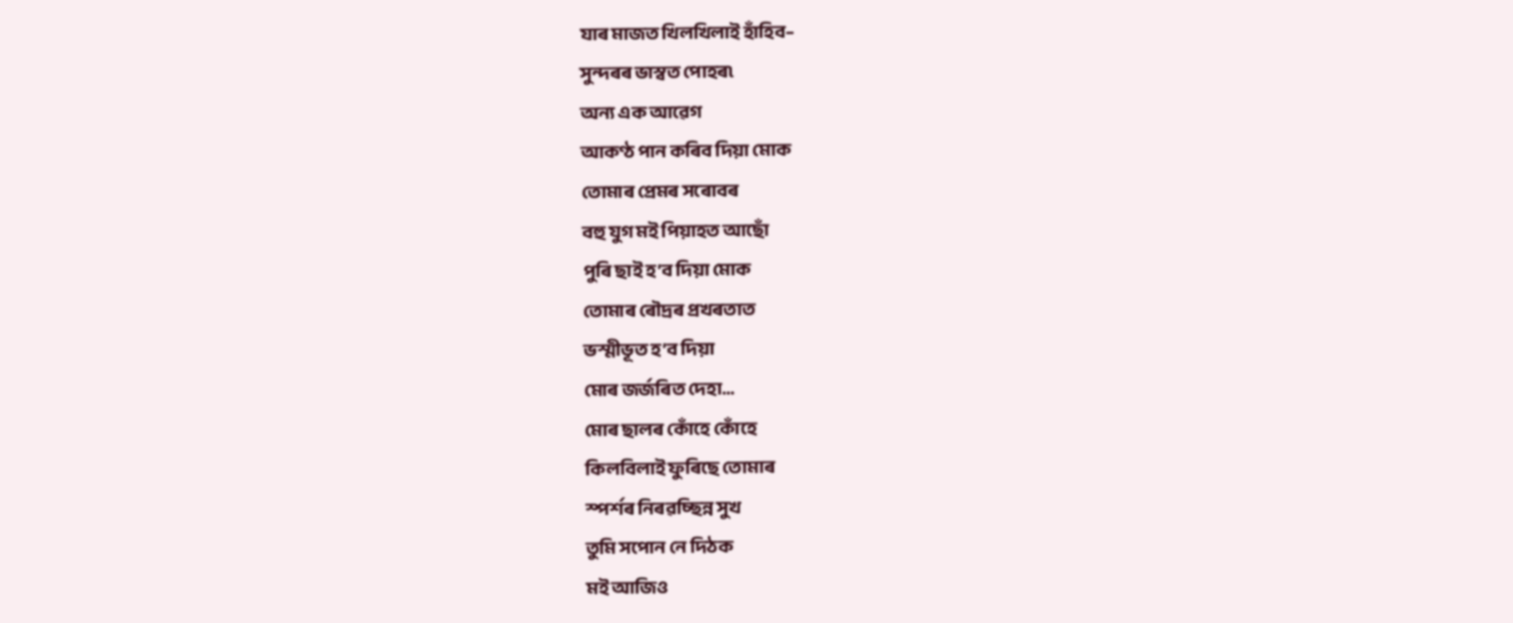যাৰ মাজত খিলখিলাই হাঁহিব–
সুন্দৰৰ ভাস্বত পোহৰ৷
অন্য এক আৱেগ
আকণ্ঠ পান কৰিব দিয়া মোক
তোমাৰ প্রেমৰ সৰোবৰ
বহু যুগ মই পিয়াহত আছোঁ
পুৰি ছাই হ’ব দিয়া মোক
তোমাৰ ৰৌদ্রৰ প্রখৰতাত
ভস্মীভূত হ’ব দিয়া
মোৰ জর্জৰিত দেহা…
মোৰ ছালৰ কোঁহে কোঁহে
কিলবিলাই ফুৰিছে তোমাৰ
স্পর্শৰ নিৰৱচ্ছিন্ন সুখ
তুমি সপোন নে দিঠক
মই আজিও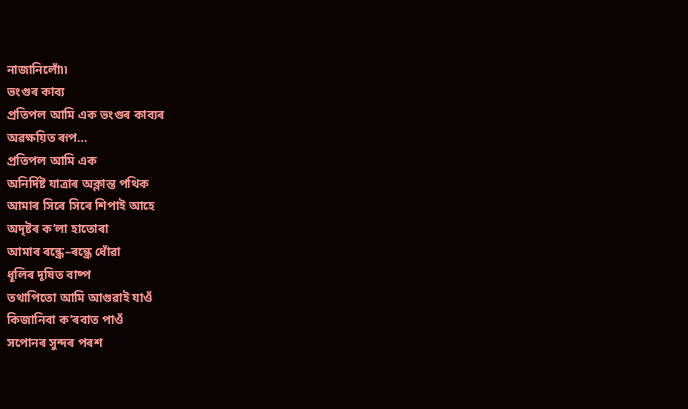নাজানিলোঁ৷৷
ভংগুৰ কাব্য
প্রতিপল আমি এক ভংগুৰ কাব্যৰ
অৱক্ষয়িত ৰূপ…
প্রতিপল আমি এক
অনির্দিষ্ট যাত্রাৰ অক্লান্ত পথিক
আমাৰ সিৰে সিৰে শিপাই আহে
অদৃষ্টৰ ক’লা হাতোৰা
আমাৰ ৰন্ধ্রে–ৰন্ধ্রে ধোঁৱা
ধূলিৰ দূষিত বাষ্প
তথাপিতো আমি আগুৱাই যাওঁ
কিজানিবা ক’ৰবাত পাওঁ
সপোনৰ সুন্দৰ পৰশ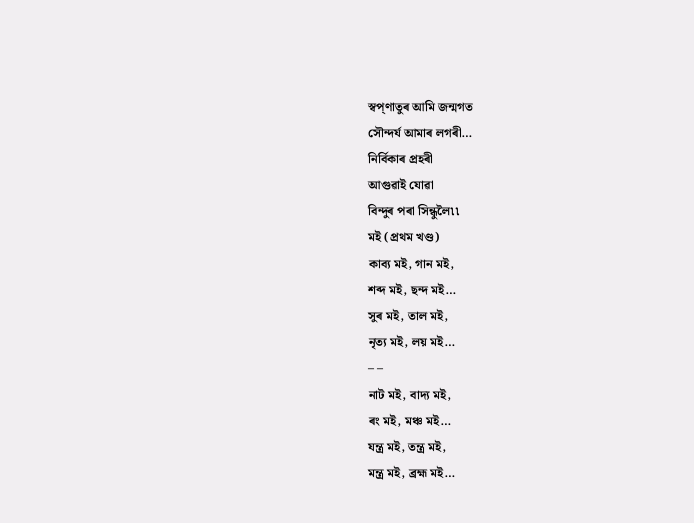স্বপ্ণাতুৰ আমি জন্মগত
সৌন্দর্য আমাৰ লগৰী…
নির্বিকাৰ প্রহৰী
আগুৱাই যোৱা
বিন্দুৰ পৰা সিন্ধুলৈ৷৷
মই (প্রথম খণ্ড)
কাব্য মই, গান মই,
শব্দ মই, ছন্দ মই…
সুৰ মই, তাল মই,
নৃত্য মই, লয় মই…
– –
নাট মই, বাদ্য মই,
ৰং মই, মঞ্চ মই…
যন্ত্র মই, তন্ত্র মই,
মন্ত্র মই, ব্রহ্ম মই…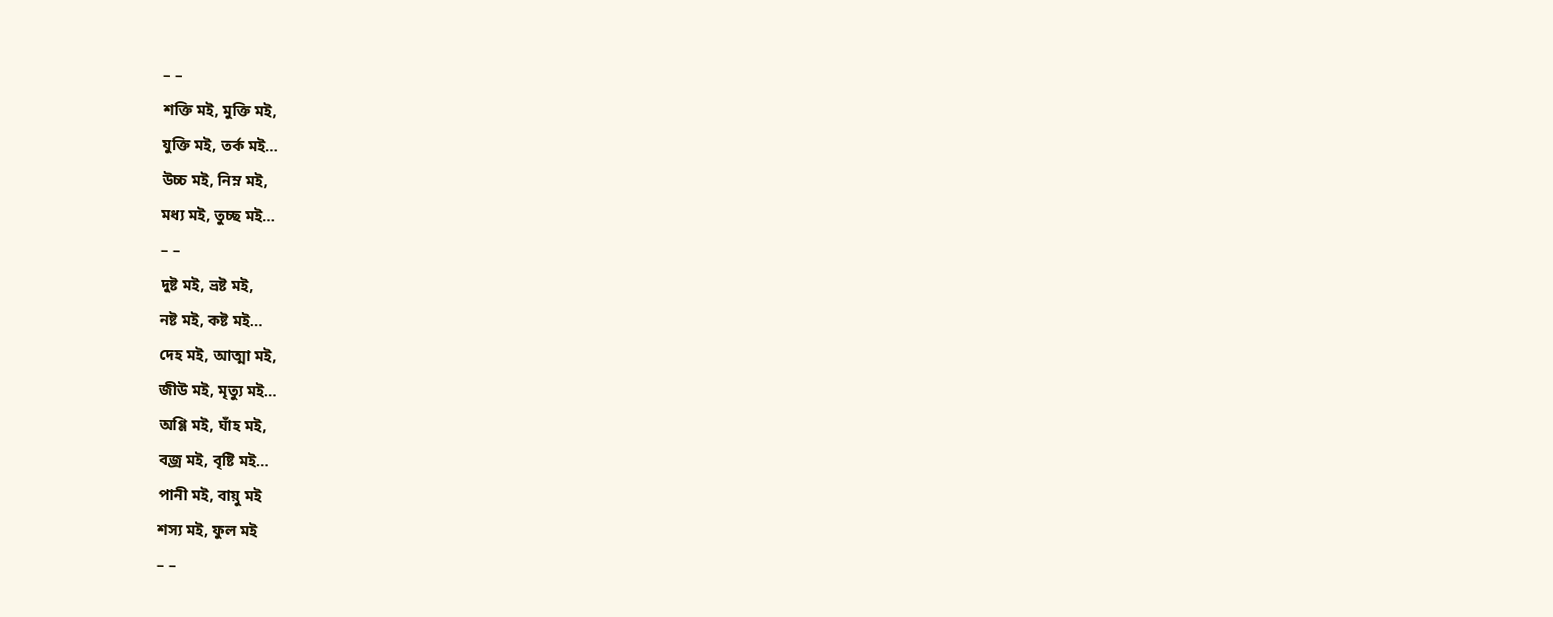– –
শক্তি মই, মুক্তি মই,
যুক্তি মই, তর্ক মই…
উচ্চ মই, নিম্ন মই,
মধ্য মই, তুচ্ছ মই…
– –
দুষ্ট মই, ভ্রষ্ট মই,
নষ্ট মই, কষ্ট মই…
দেহ মই, আত্মা মই,
জীউ মই, মৃত্যু মই…
অগ্ণি মই, ঘাঁহ মই,
বজ্র মই, বৃষ্টি মই…
পানী মই, বায়ু মই
শস্য মই, ফুল মই
– –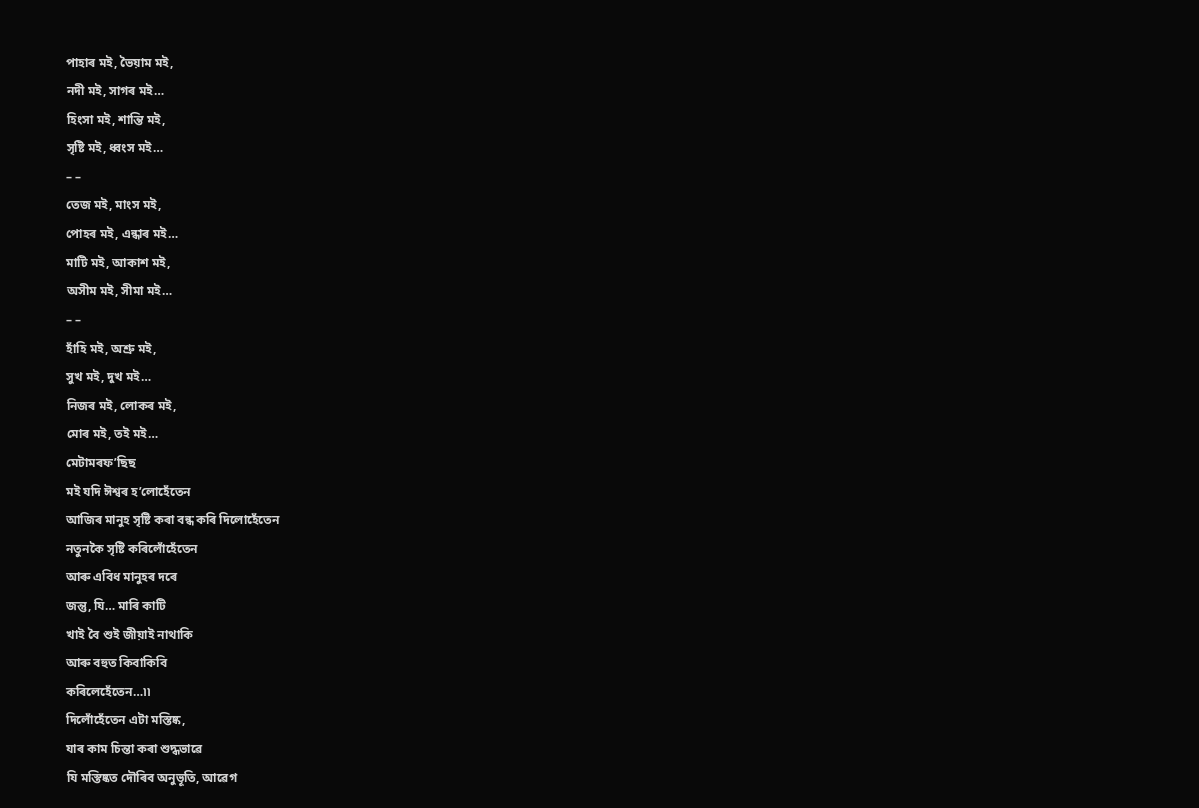পাহাৰ মই, ভৈয়াম মই,
নদী মই, সাগৰ মই…
হিংসা মই, শান্তি মই,
সৃষ্টি মই, ধ্বংস মই…
– –
তেজ মই, মাংস মই,
পোহৰ মই, এন্ধাৰ মই…
মাটি মই, আকাশ মই,
অসীম মই, সীমা মই…
– –
হাঁহি মই, অশ্রু মই,
সুখ মই, দুখ মই…
নিজৰ মই, লোকৰ মই,
মোৰ মই, তই মই…
মেটামৰফ’ছিছ
মই যদি ঈশ্বৰ হ’লোহেঁতেন
আজিৰ মানুহ সৃষ্টি কৰা বন্ধ কৰি দিলোহেঁতেন
নতুনকৈ সৃষ্টি কৰিলোঁহেঁতেন
আৰু এবিধ মানুহৰ দৰে
জন্তু, যি… মাৰি কাটি
খাই বৈ শুই জীয়াই নাথাকি
আৰু বহুত কিবাকিবি
কৰিলেহেঁতেন…৷৷
দিলোঁহেঁতেন এটা মস্তিষ্ক,
যাৰ কাম চিন্তা কৰা শুদ্ধভাৱে
যি মস্তিষ্কত দৌৰিব অনুভূতি, আৱেগ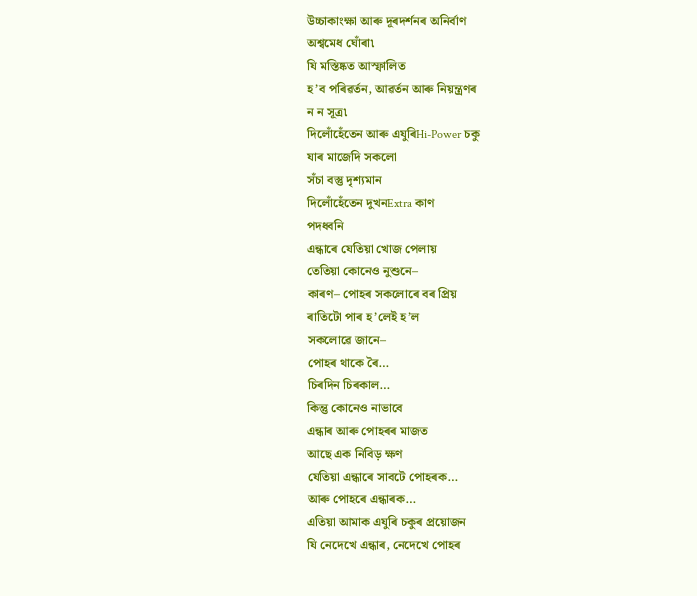উচ্চাকাংক্ষা আৰু দূৰদর্শনৰ অনির্বাণ
অশ্বমেধ ঘোঁৰা৷
যি মস্তিষ্কত আস্ফালিত
হ’ব পৰিৱর্তন, আৱর্তন আৰু নিয়ন্ত্রণৰ
ন ন সূত্র৷
দিলোঁহেঁতেন আৰু এযুৰিHi-Power চকু
যাৰ মাজেদি সকলো
সঁচা বস্তু দৃশ্যমান
দিলোঁহেঁতেন দুখনExtra কাণ
পদধ্বনি
এন্ধাৰে যেতিয়া খোজ পেলায়
তেতিয়া কোনেও নুশুনে–
কাৰণ– পোহৰ সকলোৰে বৰ প্রিয়
ৰাতিটো পাৰ হ’লেই হ’ল
সকলোৱে জানে–
পোহৰ থাকে ৰৈ…
চিৰদিন চিৰকাল…
কিন্তু কোনেও নাভাবে
এন্ধাৰ আৰু পোহৰৰ মাজত
আছে এক নিবিড় ক্ষণ
যেতিয়া এন্ধাৰে সাবটে পোহৰক…
আৰু পোহৰে এন্ধাৰক…
এতিয়া আমাক এযুৰি চকুৰ প্রয়োজন
যি নেদেখে এন্ধাৰ, নেদেখে পোহৰ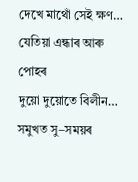দেখে মাথোঁ সেই ক্ষণ…
যেতিয়া এন্ধাৰ আৰু পোহৰ
দুয়ো দুয়োতে বিলীন…
সমুখত সু–সময়ৰ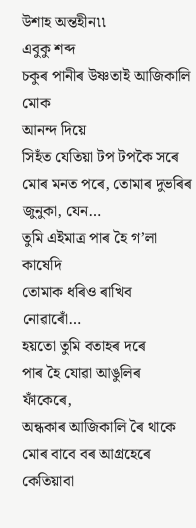উশাহ অন্তহীন৷৷
এবুকু শব্দ
চকুৰ পানীৰ উষ্ণতাই আজিকালি মোক
আনন্দ দিয়ে
সিহঁত যেতিয়া টপ টপকৈ সৰে
মোৰ মনত পৰে, তোমাৰ দুভৰিৰ
জুনুকা, যেন…
তুমি এইমাত্র পাৰ হৈ গ’লা কাষেদি
তোমাক ধৰিও ৰাখিব নোৱাৰোঁ…
হয়তো তুমি বতাহৰ দৰে
পাৰ হৈ যোৱা আঙুলিৰ ফাঁকেৰে,
অন্ধকাৰ আজিকালি ৰৈ থাকে
মোৰ বাবে বৰ আগ্রহেৰে
কেতিয়াবা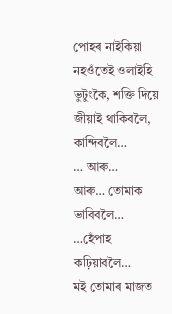পোহৰ নাইকিয়া
নহওঁতেই ওলাইহি ভুটুংকৈ, শক্তি দিয়ে
জীয়াই থাকিবলৈ, কান্দিবলৈ…
… আৰু…
আৰু… তোমাক ভাবিবলৈ…
…হেঁপাহ কঢ়িয়াবলৈ…
মই তোমাৰ মাজত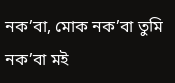নক’বা, মোক নক’বা তুমি
নক’বা মই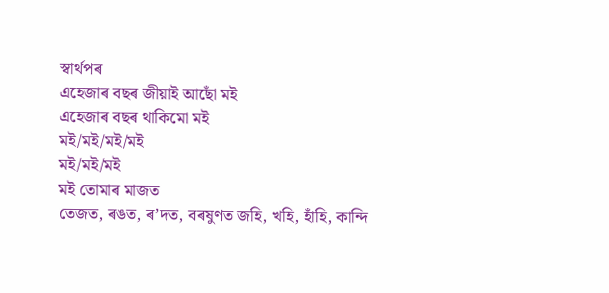স্বার্থপৰ
এহেজাৰ বছৰ জীয়াই আছোঁ মই
এহেজাৰ বছৰ থাকিমো মই
মই/মই/মই/মই
মই/মই/মই
মই তোমাৰ মাজত
তেজত, ৰঙত, ৰ’দত, বৰষুণত জহি, খহি, হাঁহি, কান্দি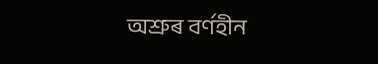অশ্রুৰ বর্ণহীন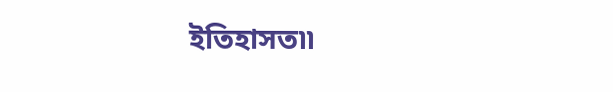ইতিহাসত৷৷